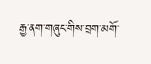རྒྱ་ནག་གཞུང་གིས་བྲག་མགོ་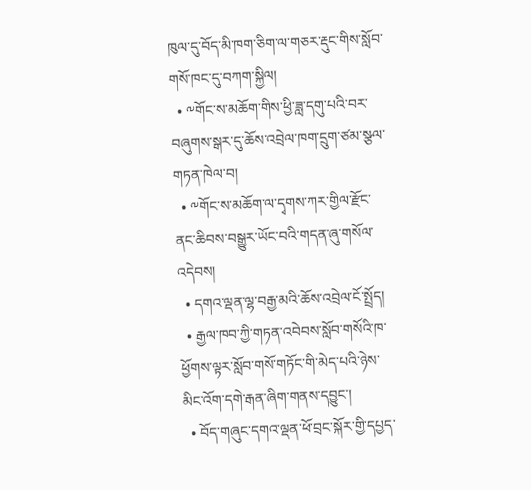ཁུལ་དུ་བོད་མི་ཁག་ཅིག་ལ་གཅར་རྡུང་གིས་སློབ་གསོ་ཁང་དུ་བཀག་སྐྱིལ།
  • ༸གོང་ས་མཆོག་གིས་ཕྱི་ཟླ་དགུ་པའི་བར་བཞུགས་སྒར་དུ་ཆོས་འབྲེལ་ཁག་དྲུག་ཙམ་སྩལ་གཏན་ཁེལ་བ།
  • ༸གོང་ས་མཆོག་ལ་དྭགས་ཀར་གྱིལ་རྫོང་ནང་ཆིབས་བསྒྱུར་ཡོང་བའི་གདན་ཞུ་གསོལ་འདེབས།
  • དགའ་ལྡན་ལྷ་བརྒྱ་མའི་ཆོས་འབྲེལ་ངོ་སྤྲོད།
  • རྒྱལ་ཁབ་ཀྱི་གཏན་འབེབས་སློབ་གསོའི་ཁ་ཕྱོགས་ལྟར་སློབ་གསོ་གཏོང་གི་མེད་པའི་ཉེས་མིང་འོག་དགེ་རྒན་ཞིག་གནས་དབྱུང་།
  • བོད་གཞུང་དགའ་ལྡན་ཕོ་བྲང་སྐོར་གྱི་དཔྱད་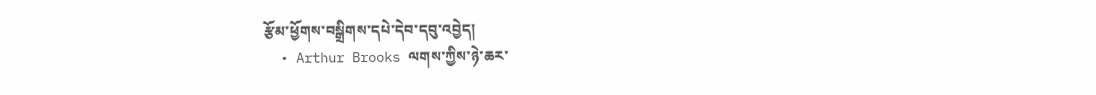རྩོམ་ཕྱོགས་བསྒྲིགས་དཔེ་དེབ་དབུ་འབྱེད།
  • Arthur Brooks ལགས་ཀྱིས་ཉེ་ཆར་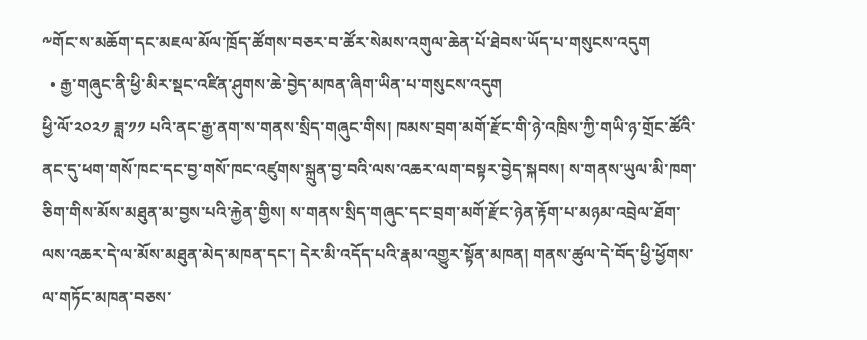༸གོང་ས་མཆོག་དང་མཇལ་མོལ་ཁྲོད་ཚོགས་བཅར་བ་ཚོར་སེམས་འགུལ་ཆེན་པོ་ཐེབས་ཡོད་པ་གསུངས་འདུག
  • རྒྱ་གཞུང་ནི་ཕྱི་མིར་སྡང་འཛིན་ཤུགས་ཆེ་བྱེད་མཁན་ཞིག་ཡིན་པ་གསུངས་འདུག
ཕྱི་ལོ་༢༠༢༡ ཟླ་༡༡ པའི་ནང་རྒྱ་ནག་ས་གནས་སྲིད་གཞུང་གིས། ཁམས་བྲག་མགོ་རྫོང་གི་ཉེ་འཁྲིས་ཀྱི་གཡི་ཉ་གྲོང་ཚོའི་ནང་དུ་ཕག་གསོ་ཁང་དང་བྱ་གསོ་ཁང་འཛུགས་སྐྲུན་བྱ་བའི་ལས་འཆར་ལག་བསྟར་བྱེད་སྐབས། ས་གནས་ཡུལ་མི་ཁག་ཅིག་གིས་མོས་མཐུན་མ་བྱས་པའི་རྐྱེན་གྱིས། ས་གནས་སྲིད་གཞུང་དང་བྲག་མགོ་རྫོང་ཉེན་རྟོག་པ་མཉམ་འབྲེལ་ཐོག་ལས་འཆར་དེ་ལ་མོས་མཐུན་མེད་མཁན་དང་། དེར་མི་འདོད་པའི་རྣམ་འགྱུར་སྟོན་མཁན། གནས་ཚུལ་དེ་བོད་ཕྱི་ཕྱོགས་ལ་གཏོང་མཁན་བཅས་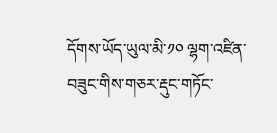དོགས་ཡོད་ཡུལ་མི་༡༠ ལྷག་འཛིན་བཟུང་གིས་གཅར་རྡུང་གཏོང་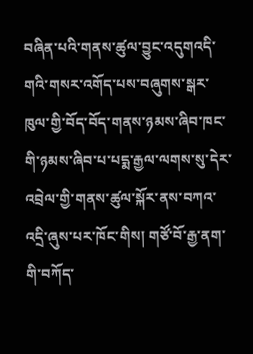བཞིན་པའི་གནས་ཚུལ་བྱུང་འདུགའདི་གའི་གསར་འགོད་པས་བཞུགས་སྒར་ཁུལ་གྱི་བོད་བོད་གནས་ཉམས་ཞིབ་ཁང་གི་ཉམས་ཞིབ་པ་པདྨ་རྒྱལ་ལགས་སུ་དེར་འབྲེལ་གྱི་གནས་ཚུལ་སྐོར་ནས་བཀའ་འདྲི་ཞུས་པར་ཁོང་གིས། གཙོ་བོ་རྒྱ་ནག་གི་བཀོད་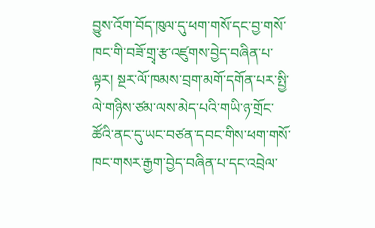བྱུས་འོག་བོད་ཁུལ་དུ་ཕག་གསོ་དང་བྱ་གསོ་ཁང་གི་བཟོ་གྲྭ་རྩ་འཛུགས་བྱེད་བཞིན་པ་ལྟར། སྔར་ལོ་ཁམས་བྲག་མགོ་དགོན་པར་སྤྱི་ལེ་གཉིས་ཙམ་ལས་མེད་པའི་གཡི་ཉ་གྲོང་ཚོའི་ནང་དུ་ཡང་བཙན་དབང་གིས་ཕག་གསོ་ཁང་གསར་རྒྱག་བྱེད་བཞིན་པ་དང་འབྲེལ་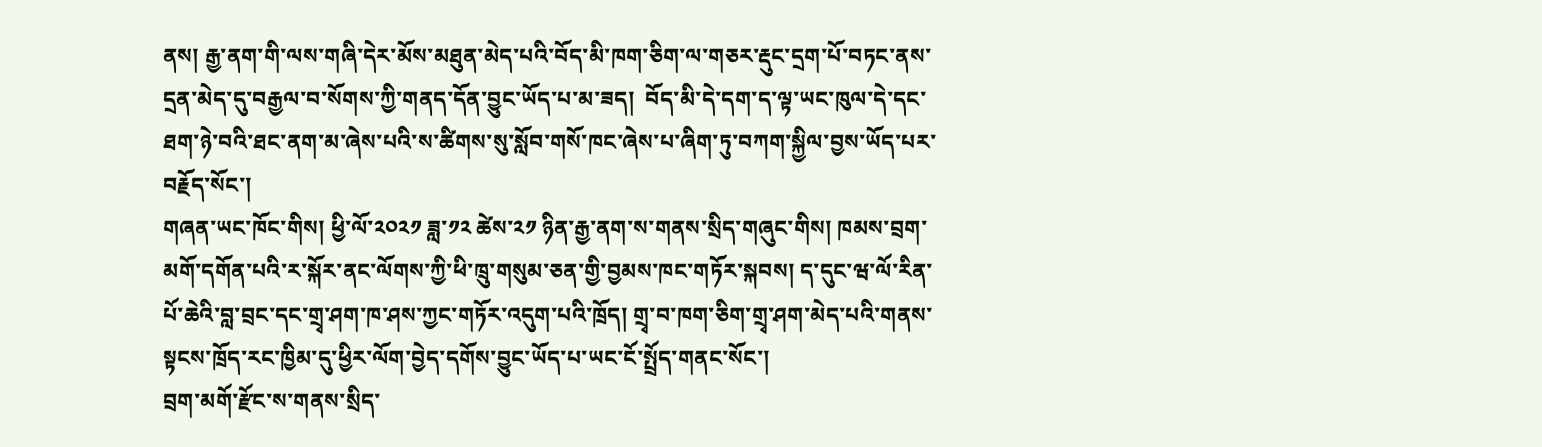ནས། རྒྱ་ནག་གི་ལས་གཞི་དེར་མོས་མཐུན་མེད་པའི་བོད་མི་ཁག་ཅིག་ལ་གཅར་རྡུང་དྲག་པོ་བཏང་ནས་དྲན་མེད་དུ་བརྒྱལ་བ་སོགས་ཀྱི་གནད་དོན་བྱུང་ཡོད་པ་མ་ཟད།  བོད་མི་དེ་དག་ད་ལྟ་ཡང་ཁུལ་དེ་དང་ཐག་ཉེ་བའི་ཐང་ནག་མ་ཞེས་པའི་ས་ཚིགས་སུ་སློབ་གསོ་ཁང་ཞེས་པ་ཞིག་ཏུ་བཀག་སྐྱིལ་བྱས་ཡོད་པར་བརྗོད་སོང་།
གཞན་ཡང་ཁོང་གིས། ཕྱི་ལོ་༢༠༢༡ ཟླ་༡༢ ཚེས་༢༡ ཉིན་རྒྱ་ནག་ས་གནས་སྲིད་གཞུང་གིས། ཁམས་བྲག་མགོ་དགོན་པའི་ར་སྐོར་ནང་ལོགས་ཀྱི་ཕི་ཁྲུ་གསུམ་ཅན་གྱི་བྱམས་ཁང་གཏོར་སྐབས། ད་དུང་ཝ་ལོ་རིན་པོ་ཆེའི་བླ་བྲང་དང་གྲྭ་ཤག་ཁ་ཤས་ཀྱང་གཏོར་འདུག་པའི་ཁྲོད། གྲྭ་བ་ཁག་ཅིག་གྲྭ་ཤག་མེད་པའི་གནས་སྟངས་ཁྲོད་རང་ཁྱིམ་དུ་ཕྱིར་ལོག་བྱེད་དགོས་བྱུང་ཡོད་པ་ཡང་ངོ་སྤྲོད་གནང་སོང་།
བྲག་མགོ་རྫོང་ས་གནས་སྲིད་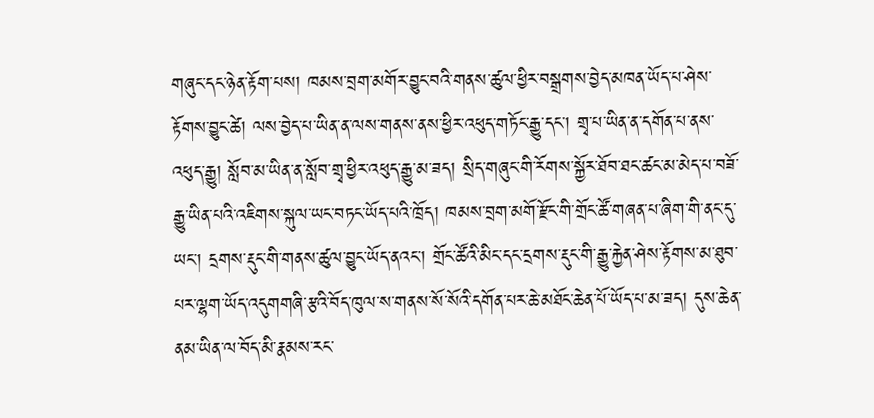གཞུང་དང་ཉེན་རྟོག་པས། ཁམས་བྲག་མགོར་བྱུང་བའི་གནས་ཚུལ་ཕྱིར་བསྒྲགས་བྱེད་མཁན་ཡོད་པ་ཤེས་རྟོགས་བྱུང་ཚེ། ལས་བྱེད་པ་ཡིན་ན་ལས་གནས་ནས་ཕྱིར་འཕུད་གཏོང་རྒྱུ་དང་། གྲྭ་པ་ཡིན་ན་དགོན་པ་ནས་འཕུད་རྒྱུ། སློབ་མ་ཡིན་ན་སློབ་གྲྭ་ཕྱིར་འཕུད་རྒྱུ་མ་ཟད། སྲིད་གཞུང་གི་རོགས་སྐྱོར་ཐོབ་ཐང་ཚང་མ་མེད་པ་བཟོ་རྒྱུ་ཡིན་པའི་འཇིགས་སྐུལ་ཡང་བཏང་ཡོད་པའི་ཁྲོད། ཁམས་བྲག་མགོ་རྫོང་གི་གྲོང་ཚོ་གཞན་པ་ཞིག་གི་ནང་དུ་ཡང་། དྲགས་རྡུང་གི་གནས་ཚུལ་བྱུང་ཡོད་ནའང་། གྲོང་ཚོའི་མིང་དང་དྲགས་རྡུང་གི་རྒྱུ་རྐྱེན་ཤེས་རྟོགས་མ་ཐུབ་པར་ལྷག་ཡོད་འདུགགཞི་རྩའི་བོད་ཁུལ་ས་གནས་སོ་སོའི་དགོན་པར་ཆེ་མཐོང་ཆེན་པོ་ཡོད་པ་མ་ཟད། དུས་ཆེན་ནམ་ཡིན་ལ་བོད་མི་རྣམས་རང་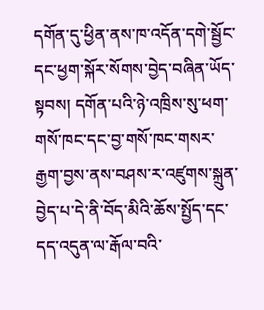དགོན་དུ་ཕྱིན་ནས་ཁ་འདོན་དགེ་སྦྱོང་དང་ཕྱག་སྐོར་སོགས་བྱེད་བཞིན་ཡོད་སྟབས། དགོན་པའི་ཉེ་འཁྲིས་སུ་ཕག་གསོ་ཁང་དང་བྱ་གསོ་ཁང་གསར་རྒྱག་བྱས་ནས་བཤས་ར་འཛུགས་སྐྲུན་བྱེད་པ་དེ་ནི་བོད་མིའི་ཆོས་སྤྱོད་དང་དད་འདུན་ལ་རྒོལ་བའི་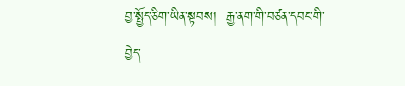བྱ་སྤྱོད་ཅིག་ཡིན་སྟབས།  རྒྱ་ནག་གི་བཙན་དབང་གི་བྱེད་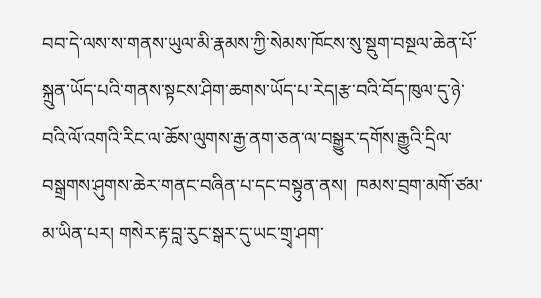བབ་དེ་ལས་ས་གནས་ཡུལ་མི་རྣམས་ཀྱི་སེམས་ཁོངས་སུ་སྡུག་བསྔལ་ཆེན་པོ་སྐྲུན་ཡོད་པའི་གནས་སྟངས་ཤིག་ཆགས་ཡོད་པ་རེད།རྩ་བའི་བོད་ཁུལ་དུ་ཉེ་བའི་ལོ་འགའི་རིང་ལ་ཆོས་ལུགས་རྒྱ་ནག་ཅན་ལ་བསྒྱུར་དགོས་རྒྱུའི་དྲིལ་བསྒྲགས་ཤུགས་ཆེར་གནང་བཞིན་པ་དང་བསྟུན་ནས།  ཁམས་བྲག་མགོ་ཙམ་མ་ཡིན་པར། གསེར་རྟ་བླ་རུང་སྒར་དུ་ཡང་གྲྭ་ཤག་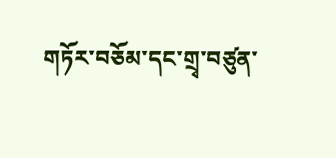གཏོར་བཅོམ་དང་གྲྭ་བཙུན་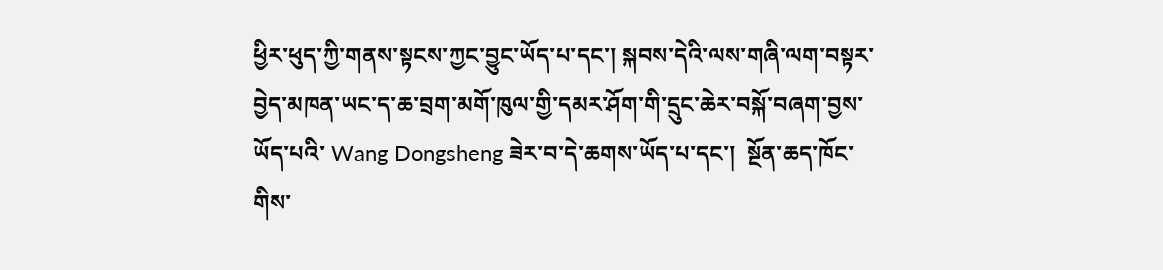ཕྱིར་ཕུད་ཀྱི་གནས་སྟངས་ཀྱང་བྱུང་ཡོད་པ་དང་། སྐབས་དེའི་ལས་གཞི་ལག་བསྟར་བྱེད་མཁན་ཡང་ད་ཆ་བྲག་མགོ་ཁུལ་གྱི་དམར་ཤོག་གི་དྲུང་ཆེར་བསྐོ་བཞག་བྱས་ཡོད་པའི་ Wang Dongsheng ཟེར་བ་དེ་ཆགས་ཡོད་པ་དང་།  སྔོན་ཆད་ཁོང་གིས་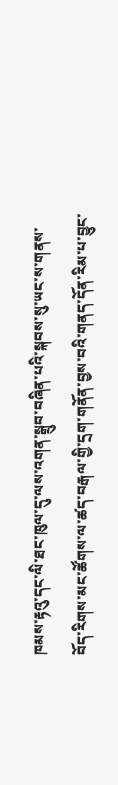ཁམས་རྟའུ་དང་ལི་ཐང་ཁུལ་དུ་ལས་འགན་སྒྲུབ་བཞིན་པའི་སྐབས་སུ་ཡང་ས་གནས་བོད་རིགས་མང་ཚོགས་ལ་ཚད་བརྒལ་གྱི་དྲག་གནོན་བྱས་བའི་གནད་དོན་རིམ་པ་བྱུང་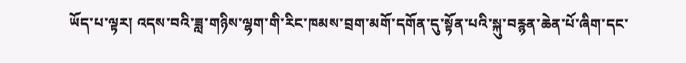ཡོད་པ་ལྟར། འདས་བའི་ཟླ་གཉིས་ལྷག་གི་རིང་ཁམས་བྲག་མགོ་དགོན་དུ་སྟོན་པའི་སྐུ་བརྙན་ཆེན་པོ་ཞིག་དང་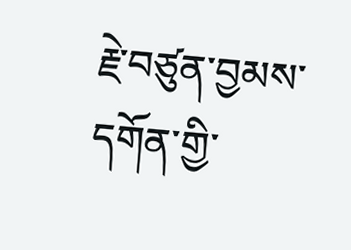རྗེ་བཙུན་བྱམས་དགོན་གྱི་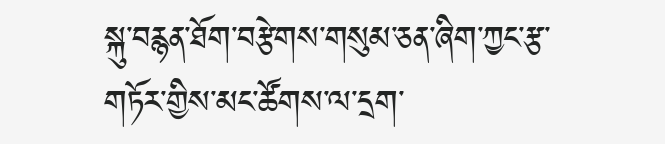སྐུ་བརྙན་ཐོག་བརྩེགས་གསུམ་ཅན་ཞིག་ཀྱང་རྩ་གཏོར་གྱིས་མང་ཚོགས་ལ་དྲག་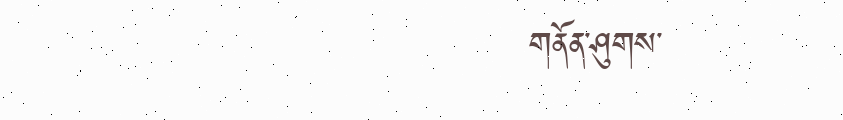གནོན་ཤུགས་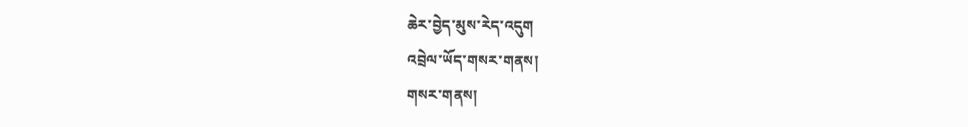ཆེར་བྱེད་མུས་རེད་འདུག
འབྲེལ་ཡོད་གསར་གནས།
གསར་གནས།